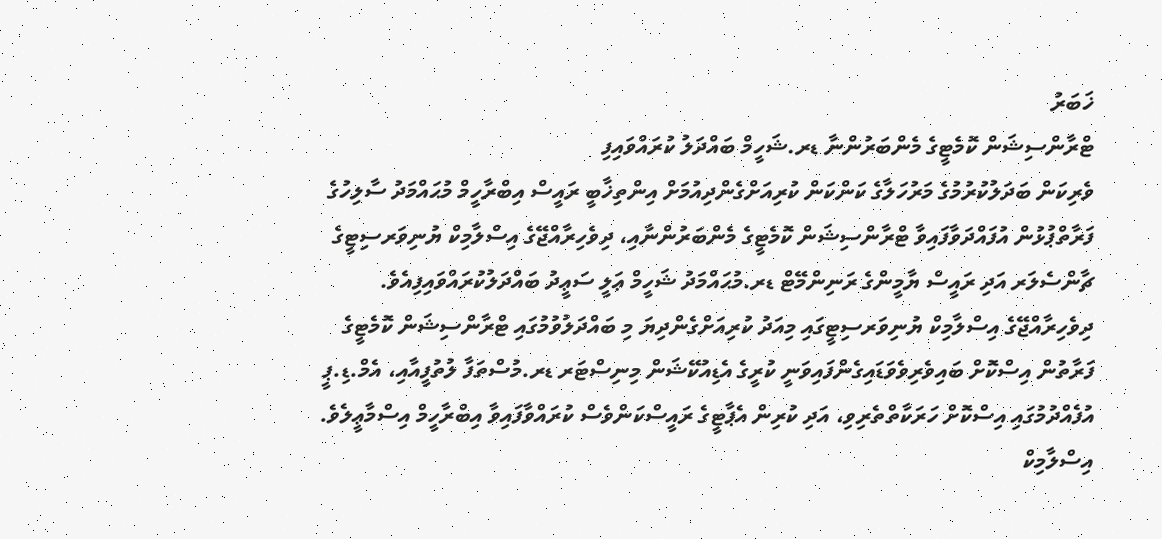ޚަބަރު
ޓްރާންސިޝަން ކޮމެޓީގެ މެންބަރުންނާ ޑރ.ޝަހީމް ބައްދަލު ކުރައްވައިފި
ވެރިކަން ބަދަލުކުރުމުގެ މަރުހަލާގެ ކަންކަން ކުރިއަށްގެންދިއުމަށް އިންތިޚާބީ ރައީސް އިބްރާހީމް މުޙައްމަދު ސާލިހުގެ ފަރާތްޕުޅުން އުފައްދަވާފައިވާ ޓްރާންސިޝަން ކޮމެޓީގެ މެންބަރުންނާއި، ދިވެހިރާއްޖޭގެ އިސްލާމިކް ޔުނިވަރސިޓީގެ ޗާންސެލަރ އަދި ރައީސް ޔާމީންގެ ރަނިންމޭޓް ޑރ.މުޙައްމަދު ޝަހީމް ޢަލީ ސަޢީދު ބައްދަލުކުރައްވައިފިއެވެ.
ދިވެހިރާއްޖޭގެ އިސްލާމިކް ޔުނިވަރސިޓީގައި މިއަދު ކުރިއަށްގެންދިޔަ މި ބައްދަލުވުމުގައި ޓްރާންސިޝަން ކޮމެޓީގެ ފަރާތުން އިސްކޮށް ބައިވެރިވެވަޑައިގެންފައިވަނީ ކުރީގެ އެޑިއުކޭޝަން މިނިސްޓަރ ޑރ.މުސްތަފާ ލުތުފީއާއި، އެމް.ޑި.ޕީ އުފެއްދުމުގައި އިސްކޮށް ހަރަކާތްތެރިވި، އަދި ކުރިން އެޕާޓީގެ ރައީސްކަންވެސް ކުރައްވާފައިވާ އިބްރާހީމް އިސްމާޢީލެވެ.
އިސްލާމިކް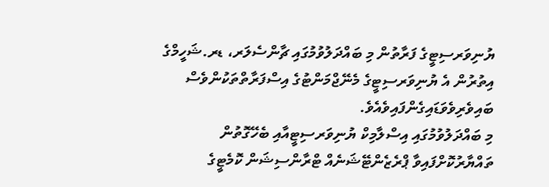ޔުނިވަރސިޓީގެ ފަރާތުން މި ބައްދަލުވުމުގައި ޗާންސެލަރ، ޑރ.ޝަހީމްގެ އިތުރުން އެ ޔުނިވަރސިޓީގެ މެނޭޖްމަންޓުގެ އިސްފަރާތްތަކުންވެސް ބައިވެރިވެވަޑައިގެންފައިވެއެވެ.
މި ބައްދަލުވުމުގައި އިސްލާމިކް ޔުނިވަރސިޓީއާއި ބެހޭގޮތުން ތައްޔާރުކޮށްފައިވާ ޕްރެޒެންޓޭޝަނެއް ޓްރާންސިޝަން ކޮމެޓީގެ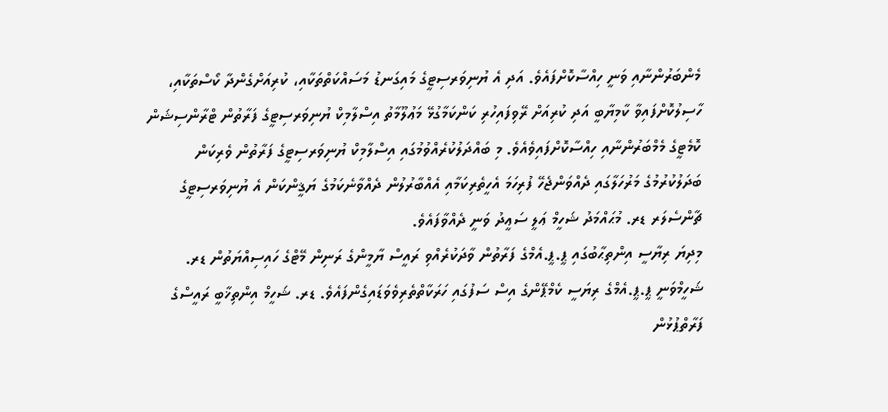މެންބަރުންނާއި ވަނީ ހިއްސާކޮށްފައެވެ. އަދި އެ ޔުނިވަރސިޓީގެ މައިގަނޑު މަސައްކަތްތަކާއި، ކުރިއަށްގެންދާ ކޯސްތަކާއި، ހާސިލުކޮށްފައިވާ ކާމިޔާބީ އަދި ކުރިއަށް ރޭވިފައިހުރި ކަންކަމާގުޅޭ މަޢުލޫމާތު އިސްލާމިކް ޔުނިވަރސިޓީގެ ފަރާތުން ޓްރާންސިޝަން ކޮމެޓީގެ މެމްބަރުންނާއި ހިއްސާކޮށްފައިވެއެވެ. މި ބައްދަލުކުރެއްވުމުގައި އިސްލާމިކް ޔުނިވަރސިޓީގެ ފަރާތުން ވެރިކަން ބަދަލުކުރުމުގެ މަރުހަލާގައި ދެއްވަންޖެހޭ ފުރިހަމަ އެހީތެރިކަމާއި އެއްބާރުލުން ދެއްވާނެކަމުގެ ޔަޤީންކަން އެ ޔުނިވަރސިޓީގެ ޗާންސެލަރ ޑރ. މުޙައްމަދު ޝަހީމް ޢަލީ ސަޢީދު ވަނީ ދެއްވާފައެވެ.
މިދިޔަ ރިޔާސީ އިންތިޙާބުގައި ޕީ.ޕީ.އެމްގެ ފަރާތުން ވާދަކުރެއްވި ރައީސް ޔާމީންގެ ރަނިން މޭޓްގެ ހައިސިއްޔަތުން ޑރ. ޝަހީމްވަނީ ޕީ.ޕީ.އެމްގެ ރިޔަސީ ކެމްޕޭންގެ އިސް ސަފުގައި ހަރަކާތްތެރިވެވަޑައިގެންފައެވެ. ޑރ. ޝަހީމް އިންތިޚާބީ ރައީސްގެ ފަރާތްޕުޅުން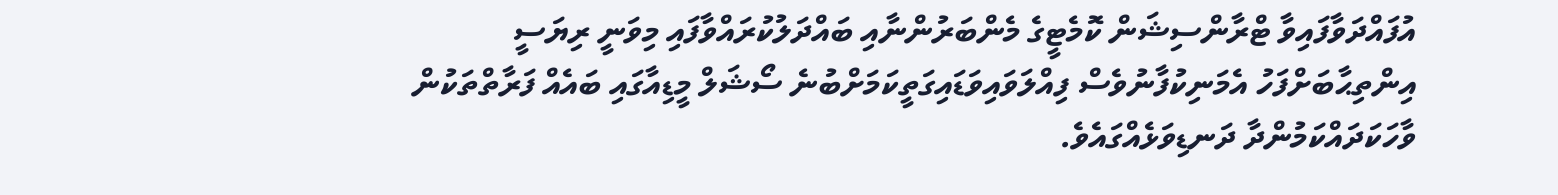އުފައްދަވާފައިވާ ޓްރާންސިޝަން ކޮމެޓީގެ މެންބަރުންނާއި ބައްދަލުކުރައްވާފައި މިވަނީ ރިޔަސީ އިންތިޙާބަށްފަހު އެމަނިކުފާނުވެސް ފިއްލަވައިވަޑައިގަތީކަމަށްބުނެ ސޯޝަލް މީޑިއާގައި ބައެއް ފަރާތްތަކުން ވާހަކަދައްކަމުންދާ ދަނޑިވަޅެއްގައެވެ.